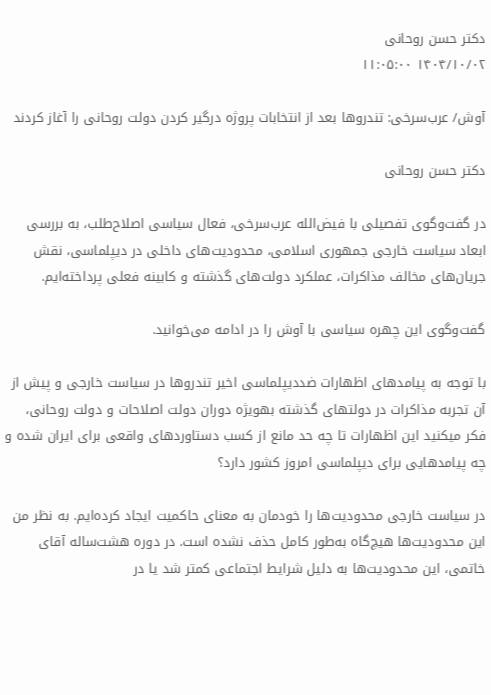دکتر حسن روحانی
۱۴۰۴/۱۰/۰۲ ۱۱:۰۵:۰۰

آوش/ عرب‌سرخی: تندروها بعد از انتخابات پروژه درگیر کردن دولت روحانی را آغاز کردند

دکتر حسن روحانی

در گفت‌وگوی تفصیلی با فیض‌الله عرب‌سرخی، فعال سیاسی اصلاح‌طلب، به بررسی ابعاد سیاست خارجی جمهوری اسلامی، محدودیت‌های داخلی در دیپلماسی، نقش جریان‌های مخالف مذاکرات، عملکرد دولت‌های گذشته و کابینه فعلی پرداخته‌ایم.

گفت‌وگوی این چهره سیاسی با آوش را در ادامه می‌خوانید.

با توجه به پیامدهای اظهارات ضددیپلماسی اخیر تندروها در سیاست خارجی و پیش از آن تجربه مذاکرات در دولتهای گذشته بهویژه دوران دولت اصلاحات و دولت روحانی، فکر میکنید این اظهارات تا چه حد مانع از کسب دستاوردهای واقعی برای ایران شده و چه پیامدهایی برای دیپلماسی امروز کشور دارد؟

در سیاست خارجی محدودیت‌ها را خودمان به‌ معنای حاکمیت ایجاد کرده‌ایم. به نظر من این محدودیت‌ها هیچ‌گاه به‌طور کامل حذف نشده است. در دوره هشت‌ساله آقای خاتمی، این محدودیت‌ها به دلیل شرایط اجتماعی کمتر شد یا در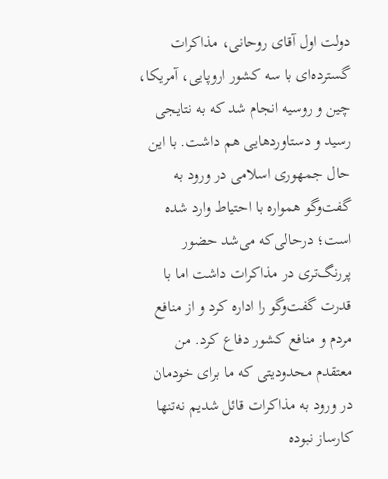دولت اول آقای روحانی، مذاکرات گسترده‌ای با سه کشور اروپایی، آمریکا، چین و روسیه انجام شد که به نتایجی رسید و دستاوردهایی هم داشت. با این حال جمهوری اسلامی در ورود به گفت‌وگو همواره با احتیاط وارد شده است؛ درحالی‌که می‌شد حضور پررنگ‌تری در مذاکرات داشت اما با قدرت گفت‌وگو را اداره کرد و از منافع مردم و منافع کشور دفاع کرد. من معتقدم محدودیتی که ما برای خودمان در ورود به مذاکرات قائل شدیم نه‌تنها کارساز نبوده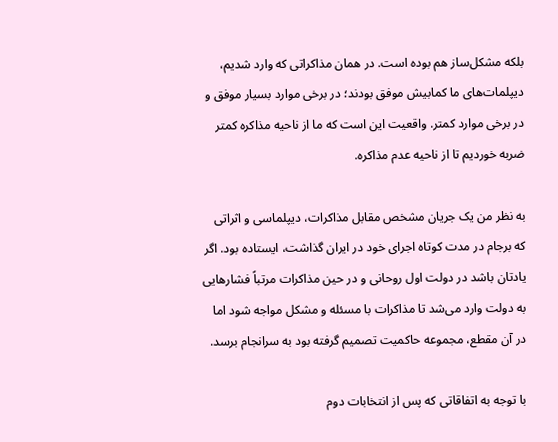بلکه مشکل‌ساز هم بوده است. در همان مذاکراتی که وارد شدیم، دیپلمات‌های ما کمابیش موفق بودند؛ در برخی موارد بسیار موفق و در برخی موارد کمتر. واقعیت این است که ما از ناحیه مذاکره کمتر ضربه خوردیم تا از ناحیه عدم مذاکره.

به نظر من یک جریان مشخص مقابل مذاکرات، دیپلماسی و اثراتی که برجام در مدت کوتاه اجرای خود در ایران گذاشت، ایستاده بود. اگر یادتان باشد در دولت اول روحانی و در حین مذاکرات مرتباً فشارهایی به دولت وارد می‌شد تا مذاکرات با مسئله و مشکل مواجه شود اما در آن مقطع، مجموعه حاکمیت تصمیم گرفته بود به سرانجام برسد.

با توجه به اتفاقاتی که پس از انتخابات دوم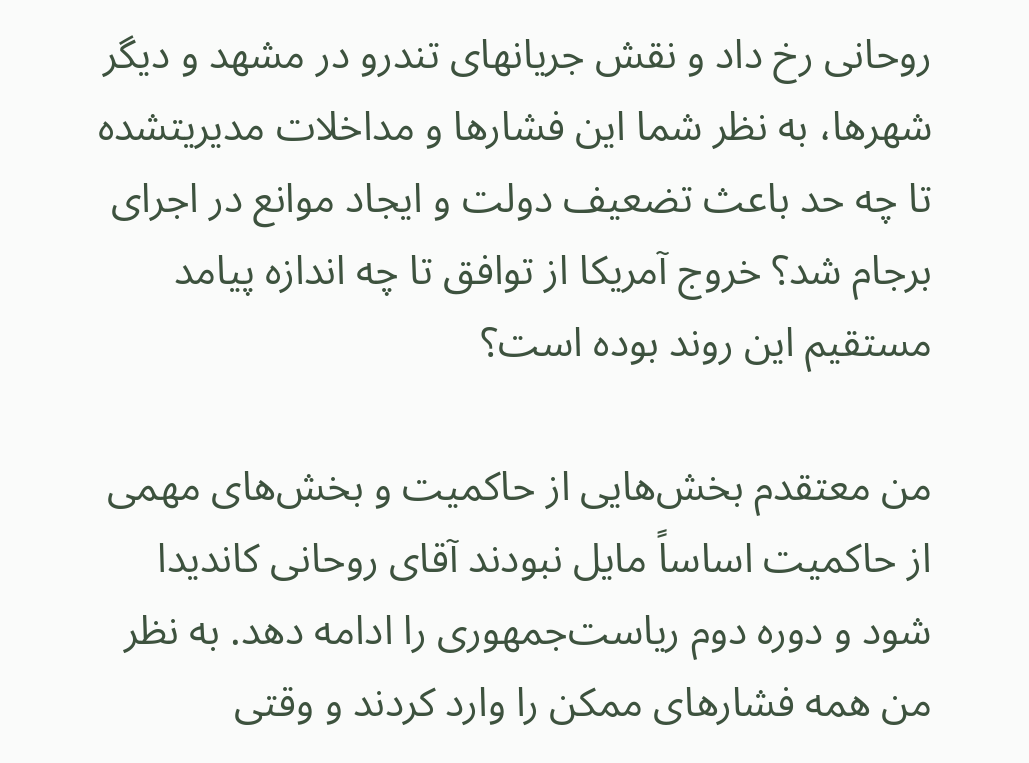روحانی رخ داد و نقش جریانهای تندرو در مشهد و دیگر شهرها، به نظر شما این فشارها و مداخلات مدیریتشده تا چه حد باعث تضعیف دولت و ایجاد موانع در اجرای برجام شد؟ خروج آمریکا از توافق تا چه اندازه پیامد مستقیم این روند بوده است؟

من معتقدم بخش‌هایی از حاکمیت و بخش‌های مهمی از حاکمیت اساساً مایل نبودند آقای روحانی کاندیدا شود و دوره دوم ریاست‌جمهوری را ادامه دهد. به نظر من همه فشارهای ممکن را وارد کردند و وقتی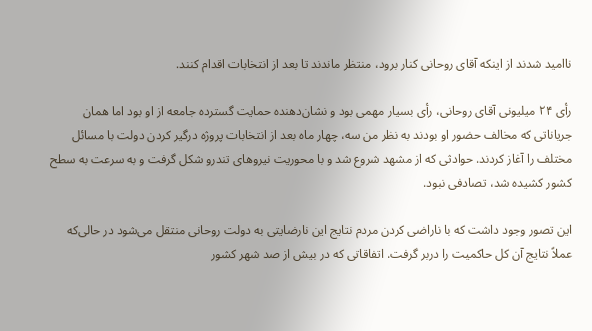ناامید شدند از اینکه آقای روحانی کنار برود، منتظر ماندند تا بعد از انتخابات اقدام کنند.

رأی ۲۴ میلیونی آقای روحانی، رأی بسیار مهمی بود و نشان‌دهنده حمایت گسترده جامعه از او بود اما همان جریاناتی که مخالف حضور او بودند به نظر من سه، چهار ماه بعد از انتخابات پروژه درگیر کردن دولت با مسائل مختلف را آغاز کردند. حوادثی که از مشهد شروع شد و با محوریت نیروهای تندرو شکل گرفت و به سرعت به سطح کشور کشیده شد، تصادفی نبود.

این تصور وجود داشت که با ناراضی‌ کردن مردم نتایج این نارضایتی به دولت روحانی منتقل می‌شود در حالی‌که عملاً نتایج آن کل حاکمیت را دربر گرفت. اتفاقاتی که در بیش از صد شهر کشور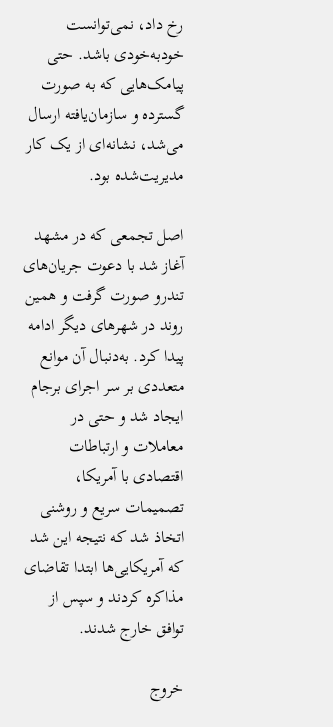رخ داد، نمی‌توانست خودبه‌خودی باشد. حتی پیامک‌هایی که به ‌صورت گسترده و سازمان‌یافته ارسال می‌شد، نشانه‌ای از یک کار مدیریت‌شده بود.

اصل تجمعی که در مشهد آغاز شد با دعوت جریان‌های تندرو صورت گرفت و همین روند در شهرهای دیگر ادامه پیدا کرد. به‌دنبال آن موانع متعددی بر سر اجرای برجام ایجاد شد و حتی در معاملات و ارتباطات اقتصادی با آمریکا، تصمیمات سریع و روشنی اتخاذ شد که نتیجه این شد که آمریکایی‌ها ابتدا تقاضای مذاکره کردند و سپس از توافق خارج شدند.

خروج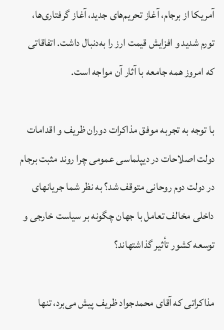آمریکا از برجام، آغاز تحریم‌های جدید، آغاز گرفتاری‌ها، تورم شدید و افزایش قیمت ارز را به‌دنبال داشت. اتفاقاتی که امروز همه جامعه با آثار آن مواجه است.

با توجه به تجربه موفق مذاکرات دوران ظریف و اقدامات دولت اصلاحات در دیپلماسی عمومی چرا روند مثبت برجام در دولت دوم روحانی متوقف شد؟ به نظر شما جریانهای داخلی مخالف تعامل با جهان چگونه بر سیاست خارجی و توسعه کشور تأثیر گذاشتهاند؟

مذاکراتی که آقای محمدجواد ظریف پیش می‌برد، تنها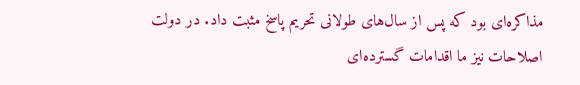مذاکره‌ای بود که پس از سال‌های طولانی تحریم پاسخ مثبت داد. در دولت اصلاحات نیز ما اقدامات گسترده‌ای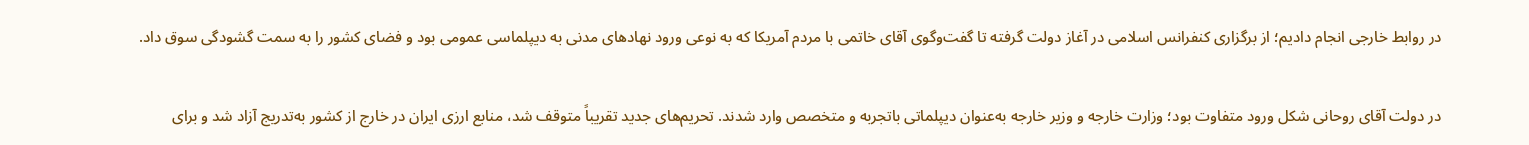در روابط خارجی انجام دادیم؛ از برگزاری کنفرانس اسلامی در آغاز دولت گرفته تا گفت‌وگوی آقای خاتمی با مردم آمریکا که به نوعی ورود نهادهای مدنی به دیپلماسی عمومی بود و فضای کشور را به سمت گشودگی سوق داد.

در دولت آقای روحانی شکل ورود متفاوت بود؛ وزارت خارجه و وزیر خارجه به‌عنوان دیپلماتی باتجربه و متخصص وارد شدند. تحریم‌های جدید تقریباً متوقف شد، منابع ارزی ایران در خارج از کشور به‌تدریج آزاد شد و برای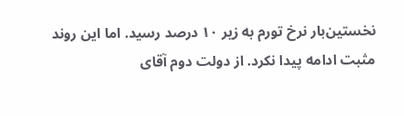نخستین‌بار نرخ تورم به زیر ۱۰ درصد رسید. اما این روند مثبت ادامه پیدا نکرد. از دولت دوم آقای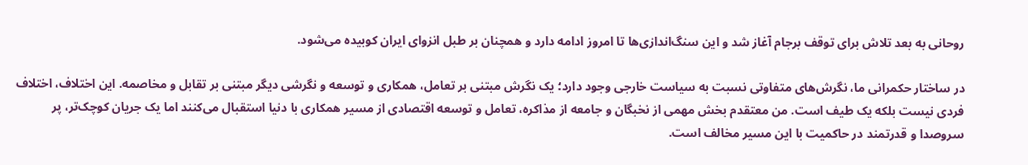روحانی به بعد تلاش برای توقف برجام آغاز شد و این سنگ‌اندازی‌ها تا امروز ادامه دارد و همچنان بر طبل انزوای ایران کوبیده می‌شود.

در ساختار حکمرانی ما، نگرش‌های متفاوتی نسبت به سیاست خارجی وجود دارد؛ یک نگرش مبتنی بر تعامل، همکاری و توسعه و نگرشی دیگر مبتنی بر تقابل و مخاصمه. این اختلاف، اختلاف فردی نیست بلکه یک طیف است. من معتقدم بخش مهمی از نخبگان و جامعه از مذاکره، تعامل و توسعه اقتصادی از مسیر همکاری با دنیا استقبال می‌کنند اما یک جریان کوچک‌تر، پر سروصدا و قدرتمند در حاکمیت با این مسیر مخالف است.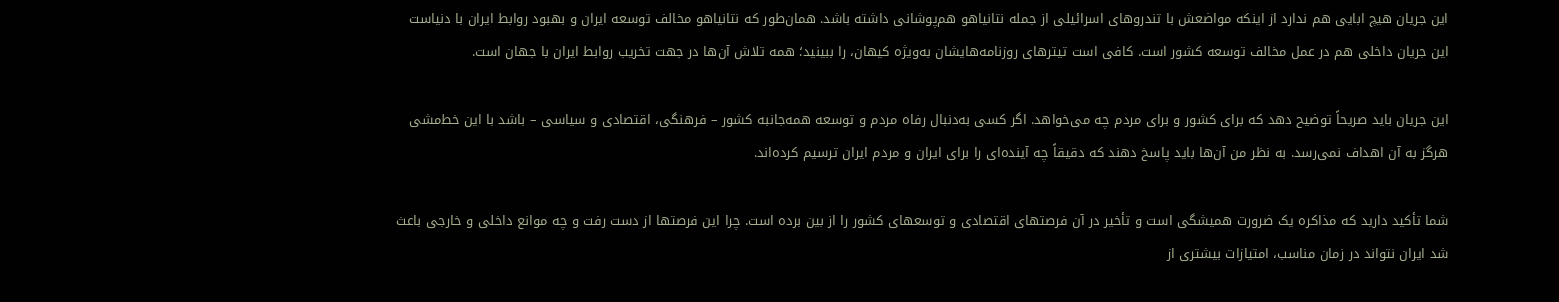این جریان هیچ ابایی هم ندارد از اینکه مواضعش با تندروهای اسرائیلی از جمله نتانیاهو هم‌پوشانی داشته باشد. همان‌طور که نتانیاهو مخالف توسعه ایران و بهبود روابط ایران با دنیاست این جریان داخلی هم در عمل مخالف توسعه کشور است. کافی است تیترهای روزنامه‌هایشان به‌ویژه کیهان، را ببینید؛ همه تلاش آن‌ها در جهت تخریب روابط ایران با جهان است.

این جریان باید صریحاً توضیح دهد که برای کشور و برای مردم چه می‌خواهد. اگر کسی به‌دنبال رفاه مردم و توسعه همه‌جانبه کشور – فرهنگی، اقتصادی و سیاسی – باشد با این خط‌مشی هرگز به آن اهداف نمی‌رسد. به نظر من آن‌ها باید پاسخ دهند که دقیقاً چه آینده‌ای را برای ایران و مردم ایران ترسیم کرده‌اند.

شما تأکید دارید که مذاکره یک ضرورت همیشگی است و تأخیر در آن فرصتهای اقتصادی و توسعهای کشور را از بین برده است. چرا این فرصتها از دست رفت و چه موانع داخلی و خارجی باعث شد ایران نتواند در زمان مناسب، امتیازات بیشتری از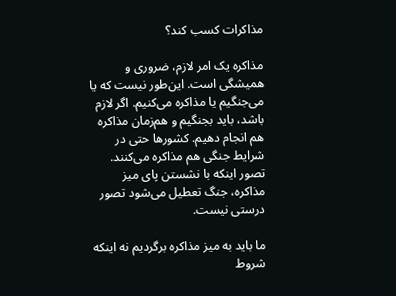مذاکرات کسب کند؟

مذاکره یک امر لازم، ضروری و همیشگی است. این‌طور نیست که یا می‌جنگیم یا مذاکره می‌کنیم. اگر لازم باشد، باید بجنگیم و هم‌زمان مذاکره هم انجام دهیم. کشورها حتی در شرایط جنگی هم مذاکره می‌کنند. تصور اینکه با نشستن پای میز مذاکره، جنگ تعطیل می‌شود تصور درستی نیست.

ما باید به میز مذاکره برگردیم نه اینکه شروط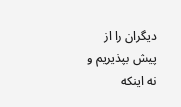دیگران را از پیش بپذیریم و نه اینکه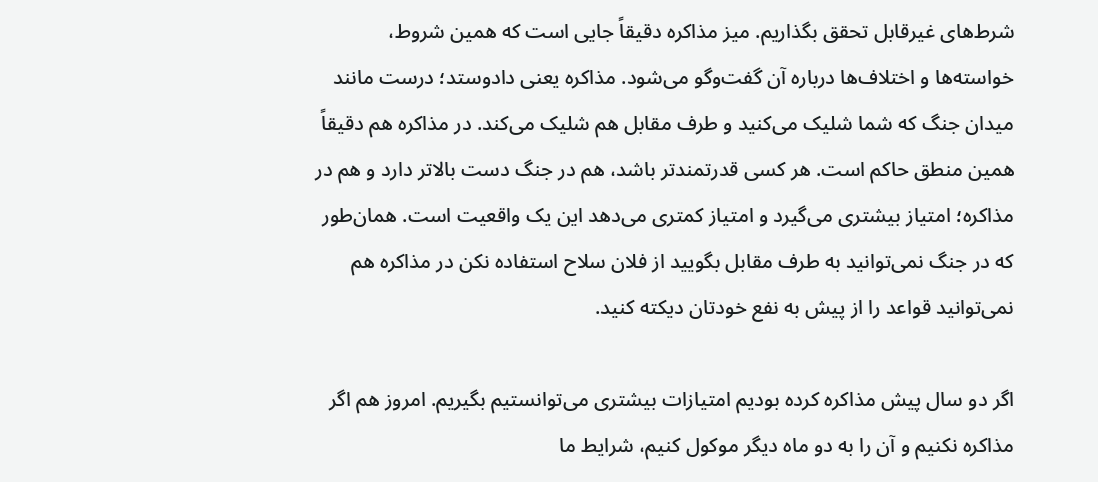شرط‌های غیرقابل تحقق بگذاریم. میز مذاکره دقیقاً جایی است که همین شروط، خواسته‌ها و اختلاف‌ها درباره آن گفت‌وگو می‌شود. مذاکره یعنی دادوستد؛ درست مانند میدان جنگ که شما شلیک می‌کنید و طرف مقابل هم شلیک می‌کند. در مذاکره هم دقیقاً همین منطق حاکم است. هر کسی قدرتمندتر باشد، هم در جنگ دست بالاتر دارد و هم در مذاکره؛ امتیاز بیشتری می‌گیرد و امتیاز کمتری می‌دهد این یک واقعیت است. همان‌طور که در جنگ نمی‌توانید به طرف مقابل بگویید از فلان سلاح استفاده نکن در مذاکره هم نمی‌توانید قواعد را از پیش به نفع خودتان دیکته کنید.

اگر دو سال پیش مذاکره کرده بودیم امتیازات بیشتری می‌توانستیم بگیریم. امروز هم اگر مذاکره نکنیم و آن را به دو ماه دیگر موکول کنیم، شرایط ما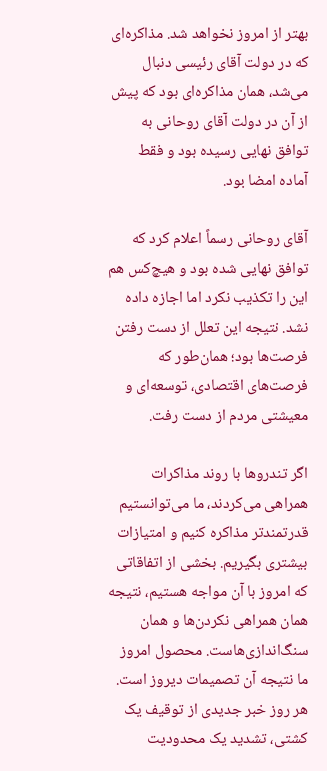بهتر از امروز نخواهد شد. مذاکره‌ای که در دولت آقای رئیسی دنبال می‌شد، همان مذاکره‌ای بود که پیش از آن در دولت آقای روحانی به توافق نهایی رسیده بود و فقط آماده امضا بود.

آقای روحانی رسماً اعلام کرد که توافق نهایی شده بود و هیچ‌کس هم این را تکذیب نکرد اما اجازه داده نشد. نتیجه این تعلل از دست رفتن فرصت‌ها بود؛ همان‌طور که فرصت‌های اقتصادی، توسعه‌ای و معیشتی مردم از دست رفت.

اگر تندروها با روند مذاکرات همراهی می‌کردند، ما می‌توانستیم قدرتمندتر مذاکره کنیم و امتیازات بیشتری بگیریم. بخشی از اتفاقاتی که امروز با آن مواجه هستیم، نتیجه همان همراهی نکردن‌ها و همان سنگ‌اندازی‌هاست. محصول امروز ما نتیجه آن تصمیمات دیروز است. هر روز خبر جدیدی از توقیف یک کشتی، تشدید یک محدودیت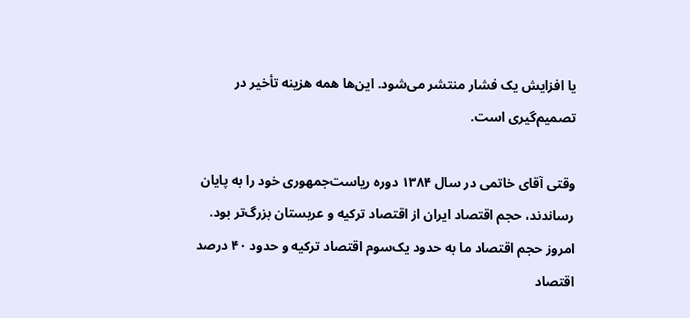یا افزایش یک فشار منتشر می‌شود. این‌ها همه هزینه تأخیر در تصمیم‌گیری است.

وقتی آقای خاتمی در سال ۱۳۸۴ دوره ریاست‌جمهوری خود را به پایان رساندند، حجم اقتصاد ایران از اقتصاد ترکیه و عربستان بزرگ‌تر بود. امروز حجم اقتصاد ما به حدود یک‌سوم اقتصاد ترکیه و حدود ۴۰ درصد اقتصاد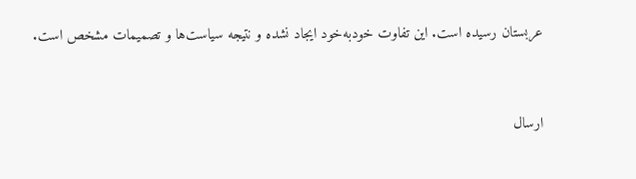عربستان رسیده است. این تفاوت خودبه‌خود ایجاد نشده و نتیجه سیاست‌ها و تصمیمات مشخص است.


ارسال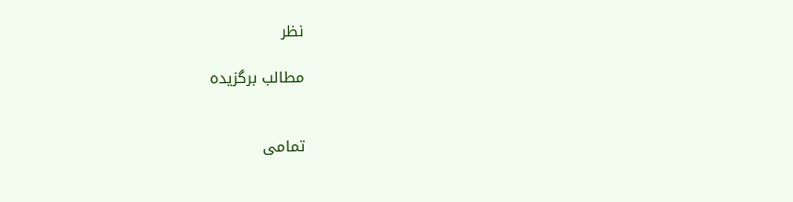نظر

مطالب برگزیده


تمامی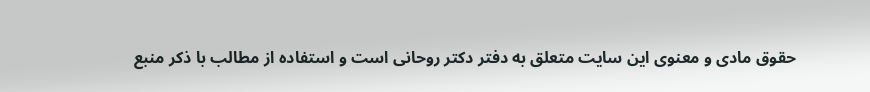حقوق مادی و معنوی این سایت متعلق به دفتر دکتر روحانی است و استفاده از مطالب با ذکر منبع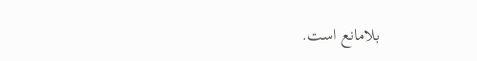بلامانع است.